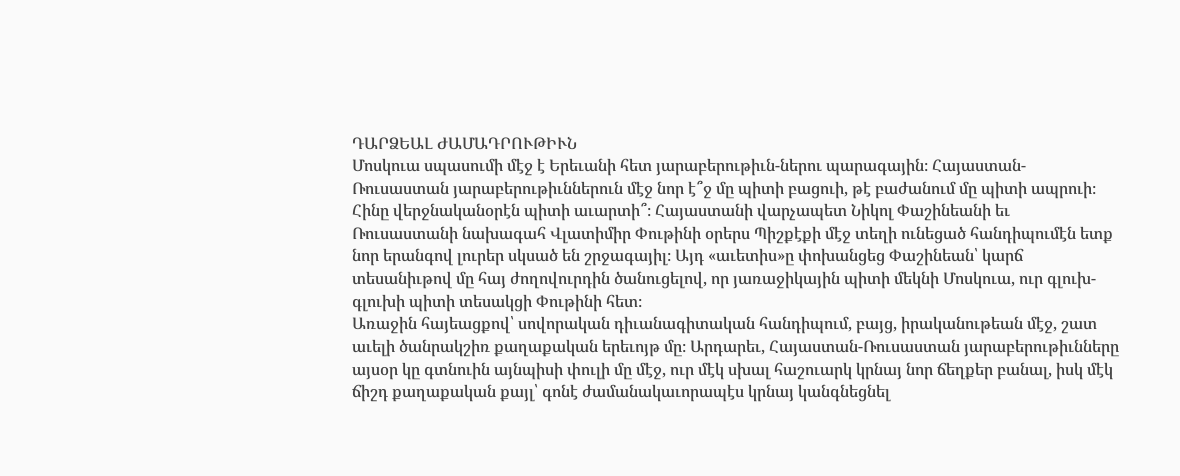ԴԱՐՁԵԱԼ ԺԱՄԱԴՐՈՒԹԻՒՆ
Մոսկուա սպասումի մէջ է Երեւանի հետ յարաբերութիւն-ներու պարագային։ Հայաստան-Ռուսաստան յարաբերութիւններուն մէջ նոր է՞ջ մը պիտի բացուի, թէ բաժանում մը պիտի ապրուի։ Հինը վերջնականօրէն պիտի աւարտի՞։ Հայաստանի վարչապետ Նիկոլ Փաշինեանի եւ Ռուսաստանի նախագահ Վլատիմիր Փութինի օրերս Պիշքէքի մէջ տեղի ունեցած հանդիպումէն ետք նոր երանգով լուրեր սկսած են շրջագայիլ։ Այդ «աւետիս»ը փոխանցեց Փաշինեան՝ կարճ տեսանիւթով մը հայ ժողովուրդին ծանուցելով, որ յառաջիկային պիտի մեկնի Մոսկուա, ուր գլուխ-գլուխի պիտի տեսակցի Փութինի հետ։
Առաջին հայեացքով՝ սովորական դիւանագիտական հանդիպում, բայց, իրականութեան մէջ, շատ աւելի ծանրակշիռ քաղաքական երեւոյթ մը։ Արդարեւ, Հայաստան-Ռուսաստան յարաբերութիւնները այսօր կը գտնուին այնպիսի փուլի մը մէջ, ուր մէկ սխալ հաշուարկ կրնայ նոր ճեղքեր բանալ, իսկ մէկ ճիշդ քաղաքական քայլ՝ գոնէ ժամանակաւորապէս կրնայ կանգնեցնել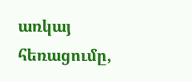առկայ հեռացումը,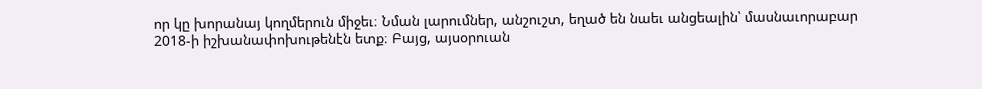որ կը խորանայ կողմերուն միջեւ։ Նման լարումներ, անշուշտ, եղած են նաեւ անցեալին՝ մասնաւորաբար 2018-ի իշխանափոխութենէն ետք։ Բայց, այսօրուան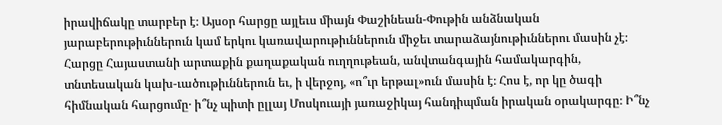իրավիճակը տարբեր է։ Այսօր հարցը այլեւս միայն Փաշինեան-Փութին անձնական յարաբերութիւններուն կամ երկու կառավարութիւններուն միջեւ տարաձայնութիւններու մասին չէ։ Հարցը Հայաստանի արտաքին քաղաքական ուղղութեան, անվտանգային համակարգին, տնտեսական կախ-ւածութիւններուն եւ, ի վերջոյ, «ո՞ւր երթալ»ուն մասին է։ Հոս է, որ կը ծագի հիմնական հարցումը․ ի՞նչ պիտի ըլլայ Մոսկուայի յառաջիկայ հանդիպման իրական օրակարգը։ Ի՞նչ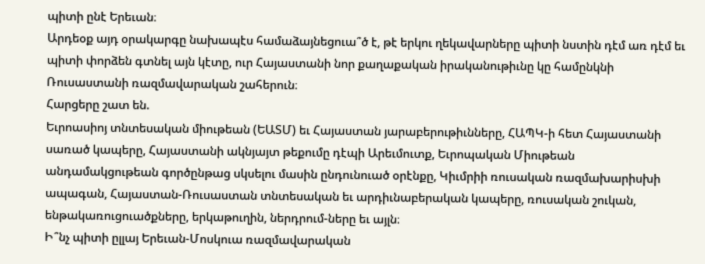պիտի ընէ Երեւան։
Արդեօք այդ օրակարգը նախապէս համաձայնեցուա՞ծ է, թէ երկու ղեկավարները պիտի նստին դէմ առ դէմ եւ պիտի փորձեն գտնել այն կէտը, ուր Հայաստանի նոր քաղաքական իրականութիւնը կը համընկնի Ռուսաստանի ռազմավարական շահերուն։
Հարցերը շատ են.
Եւրոասիոյ տնտեսական միութեան (ԵԱՏՄ) եւ Հայաստան յարաբերութիւնները, ՀԱՊԿ-ի հետ Հայաստանի սառած կապերը, Հայաստանի ակնյայտ թեքումը դէպի Արեւմուտք, Եւրոպական Միութեան անդամակցութեան գործընթաց սկսելու մասին ընդունուած օրէնքը, Կիւմրիի ռուսական ռազմախարիսխի ապագան, Հայաստան-Ռուսաստան տնտեսական եւ արդիւնաբերական կապերը, ռուսական շուկան, ենթակառուցուածքները, երկաթուղին, ներդրում-ները եւ այլն։
Ի՞նչ պիտի ըլլայ Երեւան-Մոսկուա ռազմավարական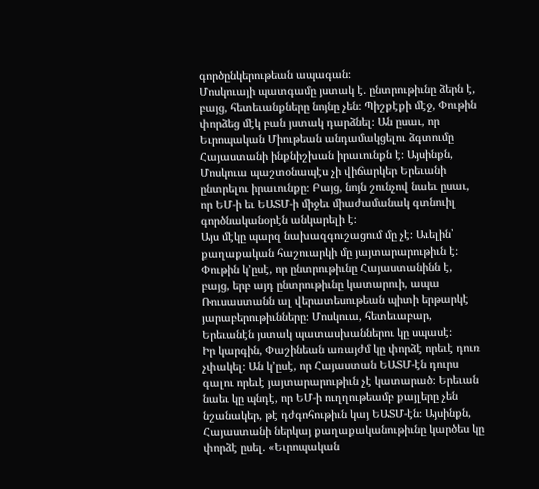գործընկերութեան ապագան։
Մոսկուայի պատգամը յստակ է. ընտրութիւնը ձերն է, բայց, հետեւանքները նոյնը չեն։ Պիշքէքի մէջ, Փութին փորձեց մէկ բան յստակ դարձնել։ Ան ըսաւ, որ Եւրոպական Միութեան անդամակցելու ձգտումը Հայաստանի ինքնիշխան իրաւունքն է։ Այսինքն, Մոսկուա պաշտօնապէս չի վիճարկեր Երեւանի ընտրելու իրաւունքը։ Բայց, նոյն շունչով նաեւ ըսաւ, որ ԵՄ-ի եւ ԵԱՏՄ-ի միջեւ միաժամանակ գտնուիլ գործնականօրէն անկարելի է։
Այս մէկը պարզ նախազգուշացում մը չէ։ Աւելին՝ քաղաքական հաշուարկի մը յայտարարութիւն է։ Փութին կ՚ըսէ, որ ընտրութիւնը Հայաստանինն է, բայց, երբ այդ ընտրութիւնը կատարուի, ապա Ռուսաստանն ալ վերատեսութեան պիտի երթարկէ յարաբերութիւնները։ Մոսկուա, հետեւաբար, Երեւանէն յստակ պատասխաններու կը սպասէ։
Իր կարգին, Փաշինեան առայժմ կը փորձէ որեւէ դուռ չփակել։ Ան կ՚ըսէ, որ Հայաստան ԵԱՏՄ-էն դուրս գալու որեւէ յայտարարութիւն չէ կատարած։ Երեւան նաեւ կը պնդէ, որ ԵՄ-ի ուղղութեամբ քայլերը չեն նշանակեր, թէ դժգոհութիւն կայ ԵԱՏՄ-էն։ Այսինքն, Հայաստանի ներկայ քաղաքականութիւնը կարծես կը փորձէ ըսել. «Եւրոպական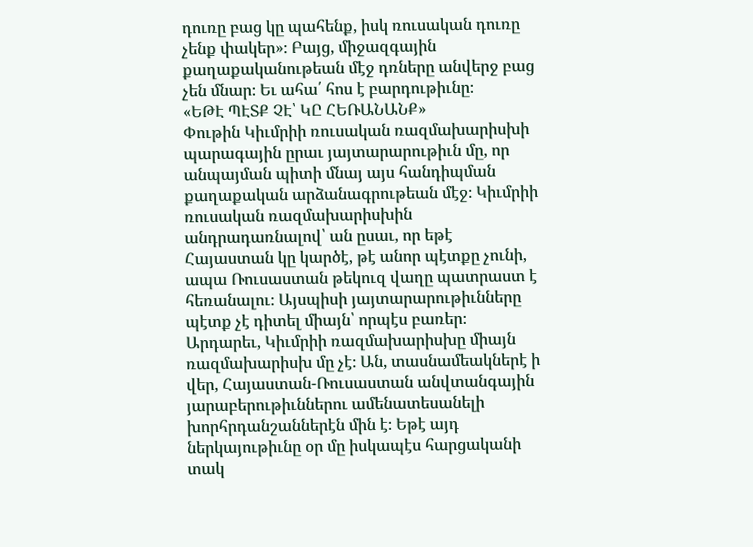դուռը բաց կը պահենք, իսկ ռուսական դուռը չենք փակեր»։ Բայց, միջազգային քաղաքականութեան մէջ դռները անվերջ բաց չեն մնար։ Եւ ահա՛ հոս է բարդութիւնը։
«ԵԹԷ ՊԷՏՔ ՉԷ՝ ԿԸ ՀԵՌԱՆԱՆՔ»
Փութին Կիւմրիի ռուսական ռազմախարիսխի պարագային ըրաւ յայտարարութիւն մը, որ անպայման պիտի մնայ այս հանդիպման քաղաքական արձանագրութեան մէջ։ Կիւմրիի ռուսական ռազմախարիսխին անդրադառնալով՝ ան ըսաւ, որ եթէ Հայաստան կը կարծէ, թէ անոր պէտքը չունի, ապա Ռուսաստան թեկուզ վաղը պատրաստ է հեռանալու։ Այսպիսի յայտարարութիւնները պէտք չէ դիտել միայն՝ որպէս բառեր։ Արդարեւ, Կիւմրիի ռազմախարիսխը միայն ռազմախարիսխ մը չէ։ Ան, տասնամեակներէ ի վեր, Հայաստան-Ռուսաստան անվտանգային յարաբերութիւններու ամենատեսանելի խորհրդանշաններէն մին է։ Եթէ այդ ներկայութիւնը օր մը իսկապէս հարցականի տակ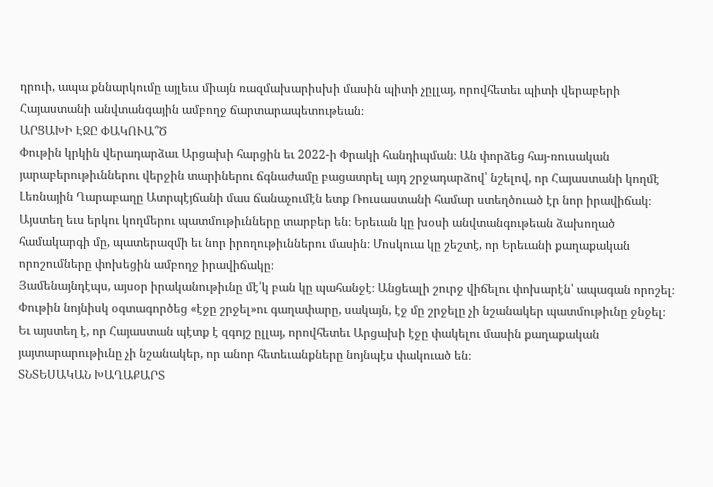դրուի, ապա քննարկումը այլեւս միայն ռազմախարիսխի մասին պիտի չըլլայ, որովհետեւ պիտի վերաբերի Հայաստանի անվտանգային ամբողջ ճարտարապետութեան։
ԱՐՑԱԽԻ ԷՋԸ ՓԱԿՈՒԱ՞Ծ
Փութին կրկին վերադարձաւ Արցախի հարցին եւ 2022-ի Փրակի հանդիպման։ Ան փորձեց հայ-ռուսական յարաբերութիւններու վերջին տարիներու ճգնաժամը բացատրել այդ շրջադարձով՝ նշելով, որ Հայաստանի կողմէ Լեռնային Ղարաբաղը Ատրպէյճանի մաս ճանաչումէն ետք Ռուսաստանի համար ստեղծուած էր նոր իրավիճակ։
Այստեղ եւս երկու կողմերու պատմութիւնները տարբեր են։ Երեւան կը խօսի անվտանգութեան ձախողած համակարգի մը, պատերազմի եւ նոր իրողութիւններու մասին։ Մոսկուա կը շեշտէ, որ Երեւանի քաղաքական որոշումները փոխեցին ամբողջ իրավիճակը։
Յամենայնդէպս, այսօր իրականութիւնը մէ՛կ բան կը պահանջէ։ Անցեալի շուրջ վիճելու փոխարէն՝ ապագան որոշել։ Փութին նոյնիսկ օգտագործեց «էջը շրջել»ու գաղափարը, սակայն, էջ մը շրջելը չի նշանակեր պատմութիւնը ջնջել։ Եւ այստեղ է, որ Հայաստան պէտք է զգոյշ ըլլայ, որովհետեւ Արցախի էջը փակելու մասին քաղաքական յայտարարութիւնը չի նշանակեր, որ անոր հետեւանքները նոյնպէս փակուած են։
ՏՆՏԵՍԱԿԱՆ ԽԱՂԱՔԱՐՏ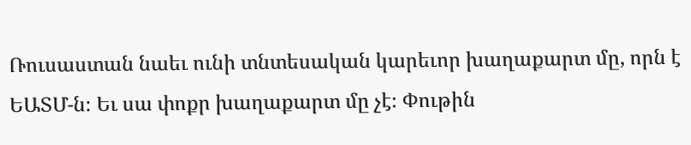Ռուսաստան նաեւ ունի տնտեսական կարեւոր խաղաքարտ մը, որն է ԵԱՏՄ-ն։ Եւ սա փոքր խաղաքարտ մը չէ։ Փութին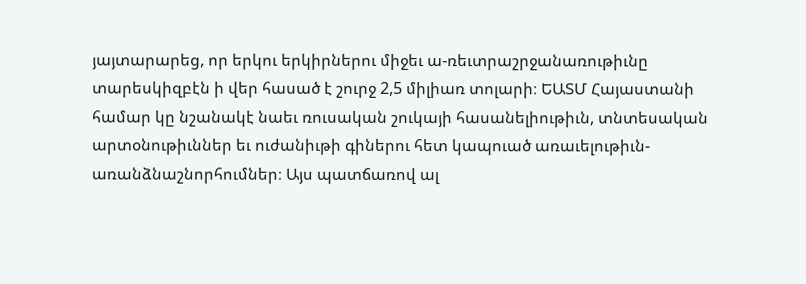յայտարարեց, որ երկու երկիրներու միջեւ ա-ռեւտրաշրջանառութիւնը տարեսկիզբէն ի վեր հասած է շուրջ 2,5 միլիառ տոլարի։ ԵԱՏՄ Հայաստանի համար կը նշանակէ նաեւ ռուսական շուկայի հասանելիութիւն, տնտեսական արտօնութիւններ եւ ուժանիւթի գիներու հետ կապուած առաւելութիւն-առանձնաշնորհումներ։ Այս պատճառով ալ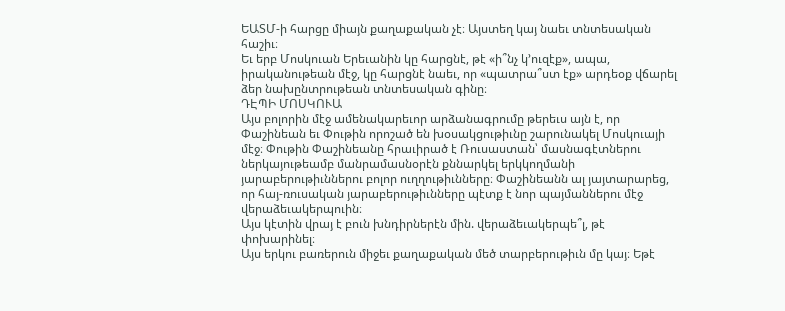ԵԱՏՄ-ի հարցը միայն քաղաքական չէ։ Այստեղ կայ նաեւ տնտեսական հաշիւ։
Եւ երբ Մոսկուան Երեւանին կը հարցնէ, թէ «ի՞նչ կ՚ուզէք», ապա, իրականութեան մէջ, կը հարցնէ նաեւ, որ «պատրա՞ստ էք» արդեօք վճարել ձեր նախընտրութեան տնտեսական գինը։
ԴԷՊԻ ՄՈՍԿՈՒԱ
Այս բոլորին մէջ ամենակարեւոր արձանագրումը թերեւս այն է, որ Փաշինեան եւ Փութին որոշած են խօսակցութիւնը շարունակել Մոսկուայի մէջ։ Փութին Փաշինեանը հրաւիրած է Ռուսաստան՝ մասնագէտներու ներկայութեամբ մանրամասնօրէն քննարկել երկկողմանի յարաբերութիւններու բոլոր ուղղութիւնները։ Փաշինեանն ալ յայտարարեց, որ հայ-ռուսական յարաբերութիւնները պէտք է նոր պայմաններու մէջ վերաձեւակերպուին։
Այս կէտին վրայ է բուն խնդիրներէն մին. վերաձեւակերպե՞լ, թէ փոխարինել։
Այս երկու բառերուն միջեւ քաղաքական մեծ տարբերութիւն մը կայ։ Եթէ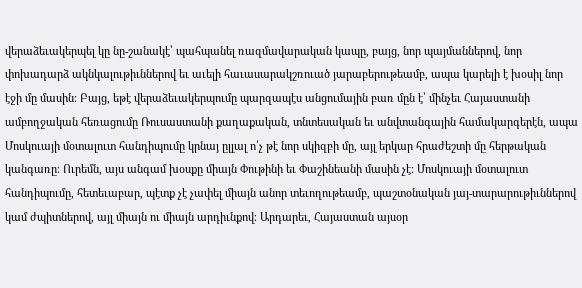վերաձեւակերպել կը նը-շանակէ՝ պահպանել ռազմավարական կապը, բայց, նոր պայմաններով, նոր փոխադարձ ակնկալութիւններով եւ աւելի հաւասարակշռուած յարաբերութեամբ, ապա կարելի է խօսիլ նոր էջի մը մասին։ Բայց, եթէ վերաձեւակերպումը պարզապէս անցումային բառ մըն է՝ մինչեւ Հայաստանի ամբողջական հեռացումը Ռուսաստանի քաղաքական, տնտեսական եւ անվտանգային համակարգերէն, ապա Մոսկուայի մօտալուտ հանդիպումը կրնայ ըլլալ ո՛չ թէ նոր սկիզբի մը, այլ երկար հրաժեշտի մը հերթական կանգառը։ Ուրեմն, այս անգամ խօսքը միայն Փութինի եւ Փաշինեանի մասին չէ։ Մոսկուայի մօտալուտ հանդիպումը, հետեւաբար, պէտք չէ չափել միայն անոր տեւողութեամբ, պաշտօնական յայ-տարարութիւններով կամ ժպիտներով, այլ միայն ու միայն արդիւնքով։ Արդարեւ, Հայաստան այսօր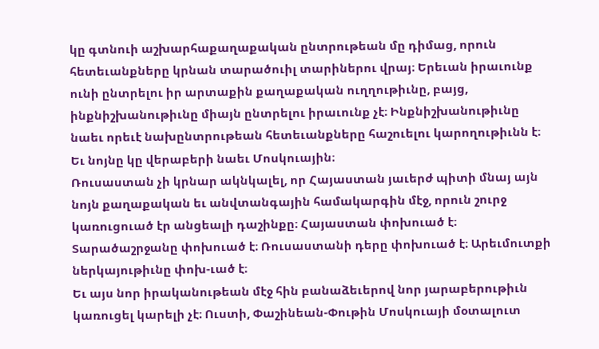կը գտնուի աշխարհաքաղաքական ընտրութեան մը դիմաց, որուն հետեւանքները կրնան տարածուիլ տարիներու վրայ։ Երեւան իրաւունք ունի ընտրելու իր արտաքին քաղաքական ուղղութիւնը, բայց, ինքնիշխանութիւնը միայն ընտրելու իրաւունք չէ։ Ինքնիշխանութիւնը նաեւ որեւէ նախընտրութեան հետեւանքները հաշուելու կարողութիւնն է։ Եւ նոյնը կը վերաբերի նաեւ Մոսկուային։
Ռուսաստան չի կրնար ակնկալել, որ Հայաստան յաւերժ պիտի մնայ այն նոյն քաղաքական եւ անվտանգային համակարգին մէջ, որուն շուրջ կառուցուած էր անցեալի դաշինքը։ Հայաստան փոխուած է։ Տարածաշրջանը փոխուած է։ Ռուսաստանի դերը փոխուած է։ Արեւմուտքի ներկայութիւնը փոխ-ւած է։
Եւ այս նոր իրականութեան մէջ հին բանաձեւերով նոր յարաբերութիւն կառուցել կարելի չէ։ Ուստի, Փաշինեան-Փութին Մոսկուայի մօտալուտ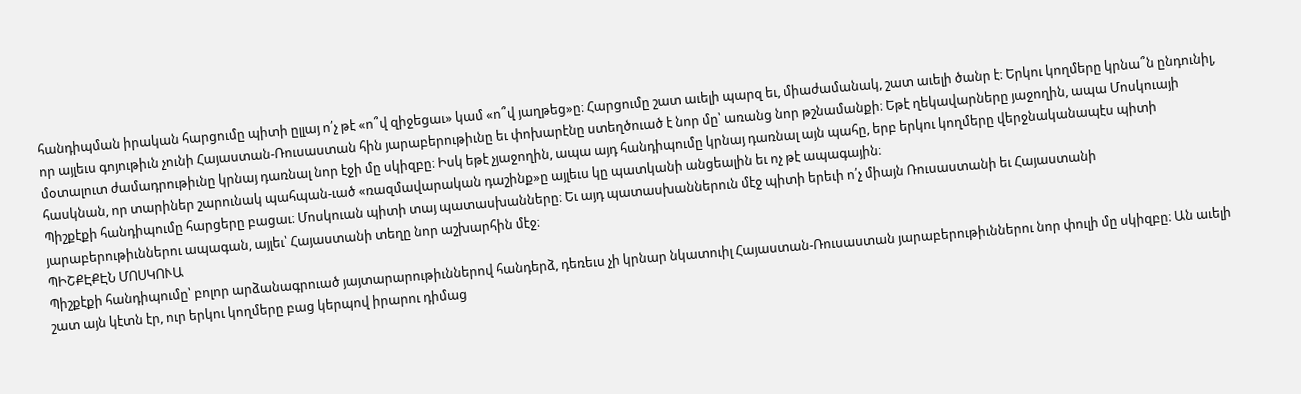հանդիպման իրական հարցումը պիտի ըլլայ ո՛չ թէ «ո՞վ զիջեցաւ» կամ «ո՞վ յաղթեց»ը։ Հարցումը շատ աւելի պարզ եւ, միաժամանակ, շատ աւելի ծանր է։ Երկու կողմերը կրնա՞ն ընդունիլ, որ այլեւս գոյութիւն չունի Հայաստան-Ռուսաստան հին յարաբերութիւնը եւ փոխարէնը ստեղծուած է նոր մը՝ առանց նոր թշնամանքի։ Եթէ ղեկավարները յաջողին, ապա Մոսկուայի մօտալուտ ժամադրութիւնը կրնայ դառնալ նոր էջի մը սկիզբը։ Իսկ եթէ չյաջողին, ապա այդ հանդիպումը կրնայ դառնալ այն պահը, երբ երկու կողմերը վերջնականապէս պիտի հասկնան, որ տարիներ շարունակ պահպան-ւած «ռազմավարական դաշինք»ը այլեւս կը պատկանի անցեալին եւ ոչ թէ ապագային։
Պիշքէքի հանդիպումը հարցերը բացաւ։ Մոսկուան պիտի տայ պատասխանները։ Եւ այդ պատասխաններուն մէջ պիտի երեւի ո՛չ միայն Ռուսաստանի եւ Հայաստանի յարաբերութիւններու ապագան, այլեւ՝ Հայաստանի տեղը նոր աշխարհին մէջ։
ՊԻՇՔԷՔԷՆ ՄՈՍԿՈՒԱ
Պիշքէքի հանդիպումը՝ բոլոր արձանագրուած յայտարարութիւններով հանդերձ, դեռեւս չի կրնար նկատուիլ Հայաստան-Ռուսաստան յարաբերութիւններու նոր փուլի մը սկիզբը։ Ան աւելի շատ այն կէտն էր, ուր երկու կողմերը բաց կերպով իրարու դիմաց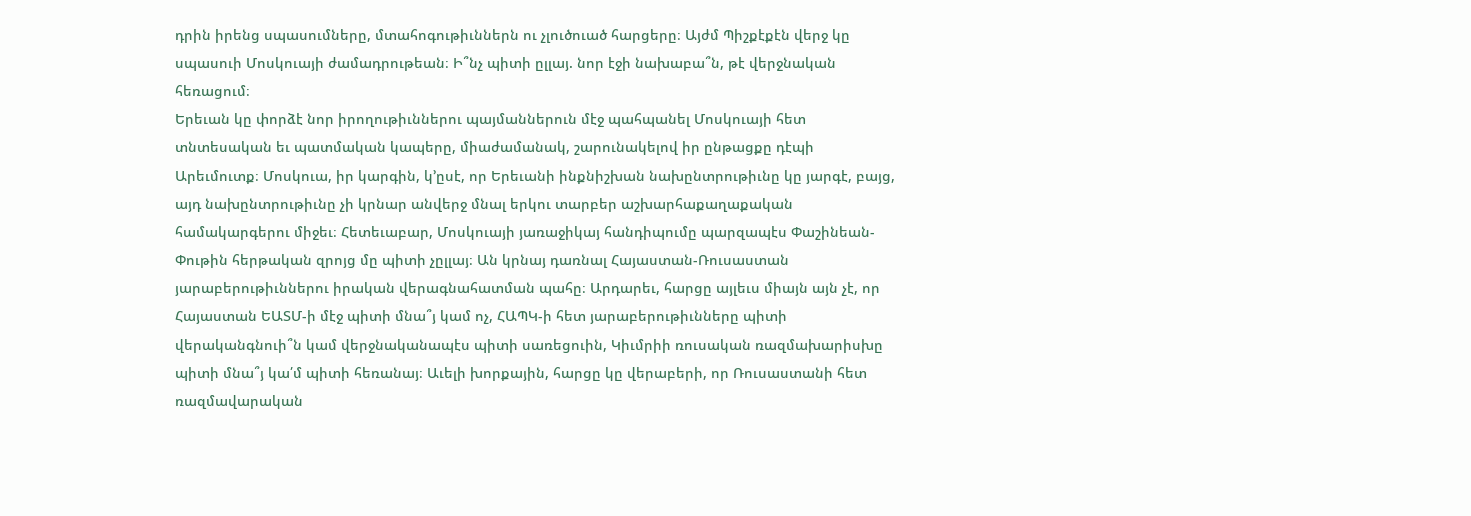դրին իրենց սպասումները, մտահոգութիւններն ու չլուծուած հարցերը։ Այժմ Պիշքէքէն վերջ կը սպասուի Մոսկուայի ժամադրութեան։ Ի՞նչ պիտի ըլլայ. նոր էջի նախաբա՞ն, թէ վերջնական հեռացում։
Երեւան կը փորձէ նոր իրողութիւններու պայմաններուն մէջ պահպանել Մոսկուայի հետ տնտեսական եւ պատմական կապերը, միաժամանակ, շարունակելով իր ընթացքը դէպի Արեւմուտք։ Մոսկուա, իր կարգին, կ՚ըսէ, որ Երեւանի ինքնիշխան նախընտրութիւնը կը յարգէ, բայց, այդ նախընտրութիւնը չի կրնար անվերջ մնալ երկու տարբեր աշխարհաքաղաքական համակարգերու միջեւ։ Հետեւաբար, Մոսկուայի յառաջիկայ հանդիպումը պարզապէս Փաշինեան-Փութին հերթական զրոյց մը պիտի չըլլայ։ Ան կրնայ դառնալ Հայաստան-Ռուսաստան յարաբերութիւններու իրական վերագնահատման պահը։ Արդարեւ, հարցը այլեւս միայն այն չէ, որ Հայաստան ԵԱՏՄ-ի մէջ պիտի մնա՞յ կամ ոչ, ՀԱՊԿ-ի հետ յարաբերութիւնները պիտի վերականգնուի՞ն կամ վերջնականապէս պիտի սառեցուին, Կիւմրիի ռուսական ռազմախարիսխը պիտի մնա՞յ կա՛մ պիտի հեռանայ։ Աւելի խորքային, հարցը կը վերաբերի, որ Ռուսաստանի հետ ռազմավարական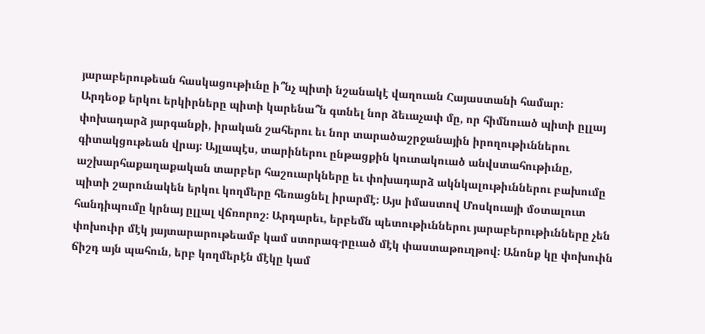յարաբերութեան հասկացութիւնը ի՞նչ պիտի նշանակէ վաղուան Հայաստանի համար։
Արդեօք երկու երկիրները պիտի կարենա՞ն գտնել նոր ձեւաչափ մը, որ հիմնուած պիտի ըլլայ փոխադարձ յարգանքի, իրական շահերու եւ նոր տարածաշրջանային իրողութիւններու գիտակցութեան վրայ։ Այլապէս, տարիներու ընթացքին կուտակուած անվստահութիւնը, աշխարհաքաղաքական տարբեր հաշուարկները եւ փոխադարձ ակնկալութիւններու բախումը պիտի շարունակեն երկու կողմերը հեռացնել իրարմէ։ Այս իմաստով Մոսկուայի մօտալուտ հանդիպումը կրնայ ըլլալ վճռորոշ։ Արդարեւ, երբեմն պետութիւններու յարաբերութիւնները չեն փոխուիր մէկ յայտարարութեամբ կամ ստորագ-րըւած մէկ փաստաթուղթով։ Անոնք կը փոխուին ճիշդ այն պահուն, երբ կողմերէն մէկը կամ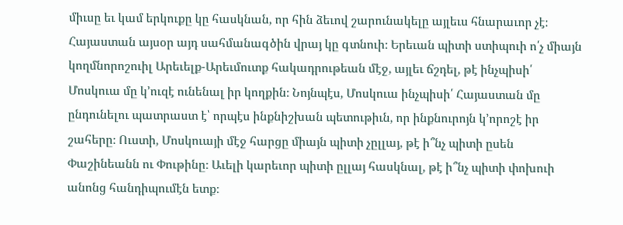միւսը եւ կամ երկուքը կը հասկնան, որ հին ձեւով շարունակելը այլեւս հնարաւոր չէ։
Հայաստան այսօր այդ սահմանագծին վրայ կը գտնուի։ Երեւան պիտի ստիպուի ո՛չ միայն կողմնորոշուիլ Արեւելք-Արեւմուտք հակադրութեան մէջ, այլեւ ճշդել, թէ ինչպիսի՛ Մոսկուա մը կ՚ուզէ ունենալ իր կողքին։ Նոյնպէս, Մոսկուա ինչպիսի՛ Հայաստան մը ընդունելու պատրաստ է՝ որպէս ինքնիշխան պետութիւն, որ ինքնուրոյն կ՚որոշէ իր շահերը։ Ուստի, Մոսկուայի մէջ հարցը միայն պիտի չըլլայ, թէ ի՞նչ պիտի ըսեն Փաշինեանն ու Փութինը։ Աւելի կարեւոր պիտի ըլլայ հասկնալ, թէ ի՞նչ պիտի փոխուի անոնց հանդիպումէն ետք։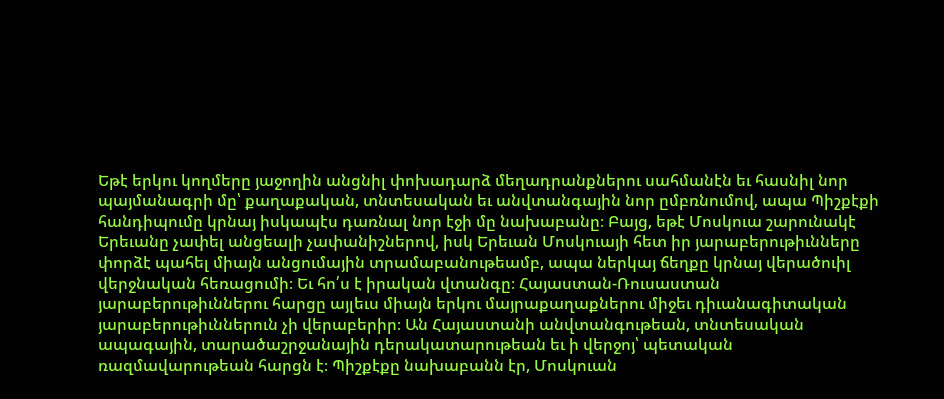Եթէ երկու կողմերը յաջողին անցնիլ փոխադարձ մեղադրանքներու սահմանէն եւ հասնիլ նոր պայմանագրի մը՝ քաղաքական, տնտեսական եւ անվտանգային նոր ըմբռնումով, ապա Պիշքէքի հանդիպումը կրնայ իսկապէս դառնալ նոր էջի մը նախաբանը։ Բայց, եթէ Մոսկուա շարունակէ Երեւանը չափել անցեալի չափանիշներով, իսկ Երեւան Մոսկուայի հետ իր յարաբերութիւնները փորձէ պահել միայն անցումային տրամաբանութեամբ, ապա ներկայ ճեղքը կրնայ վերածուիլ վերջնական հեռացումի։ Եւ հո՛ս է իրական վտանգը։ Հայաստան-Ռուսաստան յարաբերութիւններու հարցը այլեւս միայն երկու մայրաքաղաքներու միջեւ դիւանագիտական յարաբերութիւններուն չի վերաբերիր։ Ան Հայաստանի անվտանգութեան, տնտեսական ապագային, տարածաշրջանային դերակատարութեան եւ ի վերջոյ՝ պետական ռազմավարութեան հարցն է։ Պիշքէքը նախաբանն էր, Մոսկուան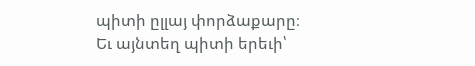պիտի ըլլայ փորձաքարը։
Եւ այնտեղ պիտի երեւի՝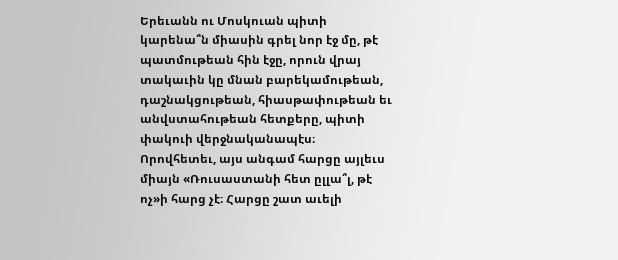Երեւանն ու Մոսկուան պիտի կարենա՞ն միասին գրել նոր էջ մը, թէ պատմութեան հին էջը, որուն վրայ տակաւին կը մնան բարեկամութեան, դաշնակցութեան, հիասթափութեան եւ անվստահութեան հետքերը, պիտի փակուի վերջնականապէս։ Որովհետեւ, այս անգամ հարցը այլեւս միայն «Ռուսաստանի հետ ըլլա՞լ, թէ ոչ»ի հարց չէ։ Հարցը շատ աւելի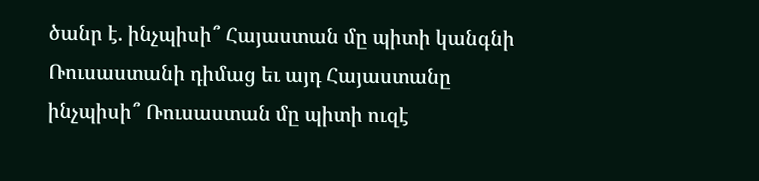ծանր է. ինչպիսի՞ Հայաստան մը պիտի կանգնի Ռուսաստանի դիմաց եւ այդ Հայաստանը ինչպիսի՞ Ռուսաստան մը պիտի ուզէ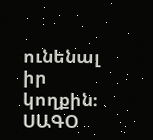ունենալ իր կողքին։
ՍԱԳՕ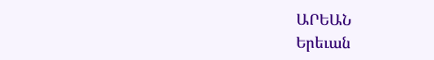ԱՐԵԱՆ
Երեւան